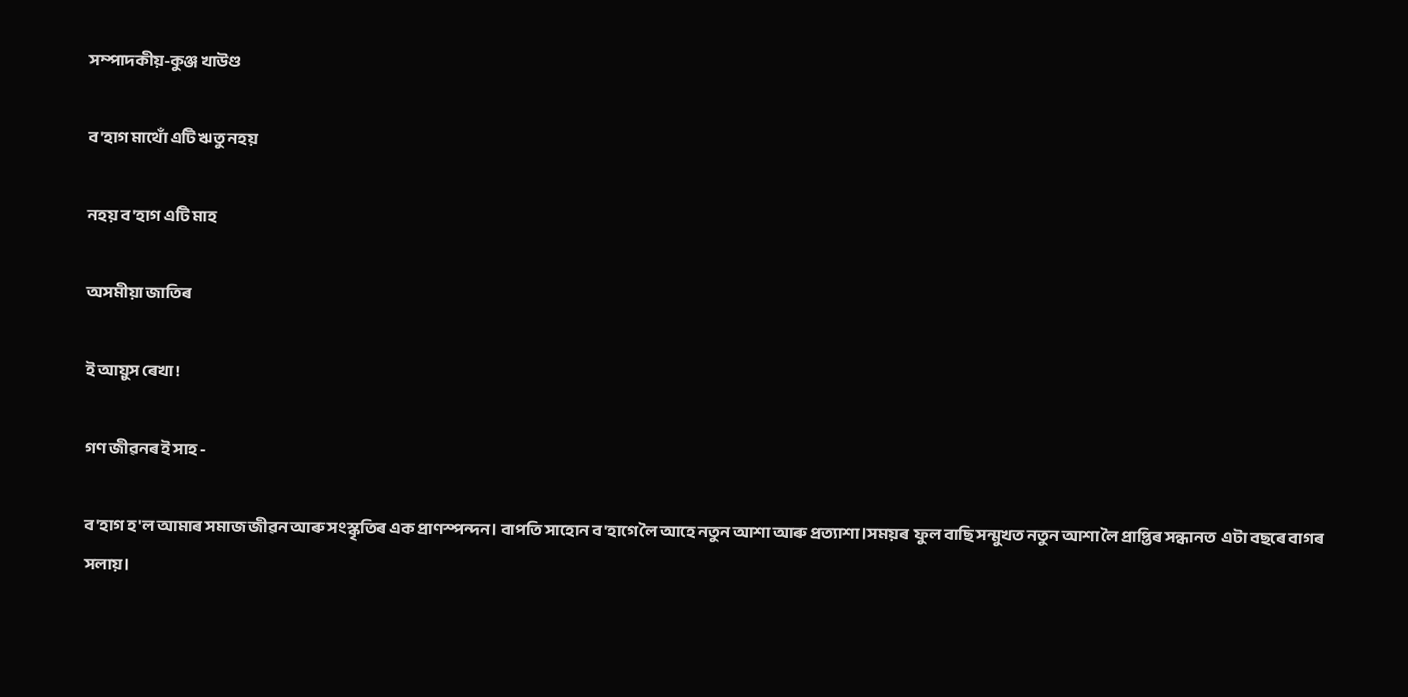সম্পাদকীয়-কুঞ্জ খাউণ্ড

ব'হাগ মাথোঁ এটি ঋতু নহয়

নহয় ব'হাগ এটি মাহ

অসমীয়া জাতিৰ

ই আয়ুস ৰেখা !

গণ জীৱনৰ ই সাহ -

ব'হাগ হ'ল আমাৰ সমাজ জীৱন আৰু সংস্কৃতিৰ এক প্ৰাণস্পন্দন। বাপতি সাহোন ব'হাগে লৈ আহে নতুন আশা আৰু প্ৰত্যাশা।সময়ৰ  ফুল বাছি সন্মুখত নতুন আশা লৈ প্ৰাপ্তিৰ সন্ধানত  এটা বছৰে বাগৰ সলায়।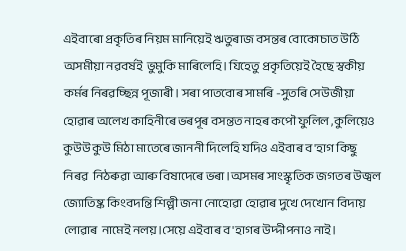এইবাৰো প্ৰকৃতিৰ নিয়ম মানিয়েই ঋতুৰাজ বসন্তৰ বোকোচাত উঠি অসমীয়া নৱবৰ্ষই  ভুমুকি মাৰিলেহি। যিহেতু প্ৰকৃতিয়েই হৈছে স্বকীয়  কৰ্মৰ নিৰৱচ্ছিন্ন পূজাৰী। সৰা পাতবোৰ সামৰি -সুতৰি সেউজীয়া হোৱাৰ অলেখ কাহিনীৰে ভৰপূৰ বসন্তত নাহৰ কপৌ ফুলিল ,কুলিয়েও কুউউ কুউ মিঠা মাতেৰে জাননী দিলেহি যদিও এইবাৰ ব'হাগ কিছু  নিৰৱ  নিঠৰুৱা আৰু বিষাদেৰে ভৰা।অসমৰ সাংস্কৃতিক জগতৰ উজ্বল জ্যোতিষ্ক কিংবদন্তি শিল্পী জনা নোহোৱা হোৱাৰ দুখে দেখোন বিদায় লোৱাৰ  নামেই নলয়।সেয়ে এইবাৰ ব'হাগৰ উদ্দীপনাও নাই।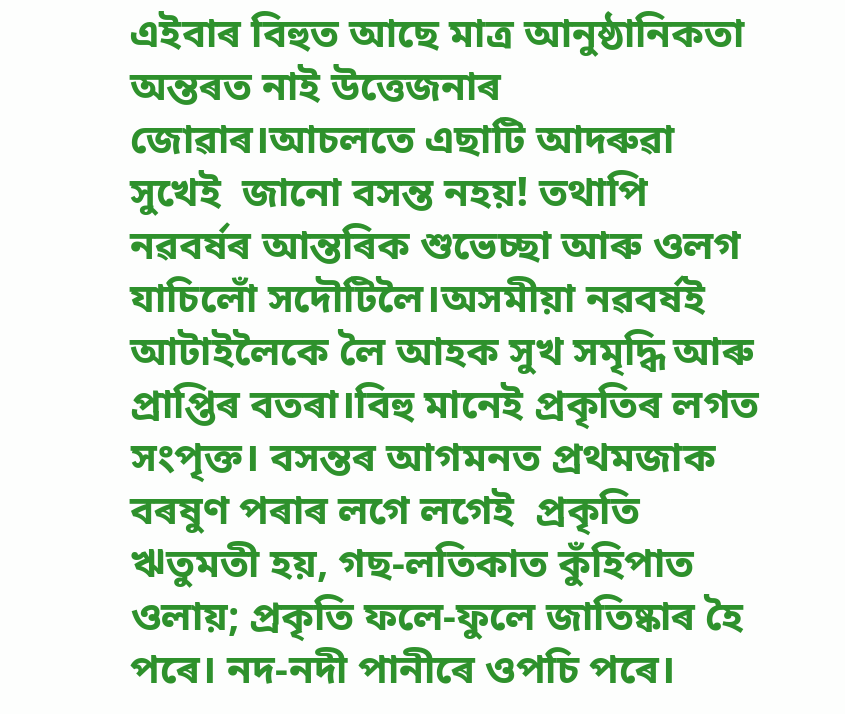এইবাৰ বিহুত আছে মাত্ৰ আনুষ্ঠানিকতা অন্তৰত নাই উত্তেজনাৰ জোৱাৰ।আচলতে এছাটি আদৰুৱা সুখেই  জানো বসন্ত নহয়! তথাপি নৱবৰ্ষৰ আন্তৰিক শুভেচ্ছা আৰু ওলগ যাচিলোঁ সদৌটিলৈ।অসমীয়া নৱবৰ্ষই আটাইলৈকে লৈ আহক সুখ সমৃদ্ধি আৰু প্ৰাপ্তিৰ বতৰা।বিহু মানেই প্ৰকৃতিৰ লগত সংপৃক্ত। বসন্তৰ আগমনত প্ৰথমজাক বৰষুণ পৰাৰ লগে লগেই  প্ৰকৃতি ঋতুমতী হয়, গছ-লতিকাত কুঁহিপাত ওলায়; প্ৰকৃতি ফলে-ফুলে জাতিষ্কাৰ হৈ পৰে। নদ-নদী পানীৰে ওপচি পৰে।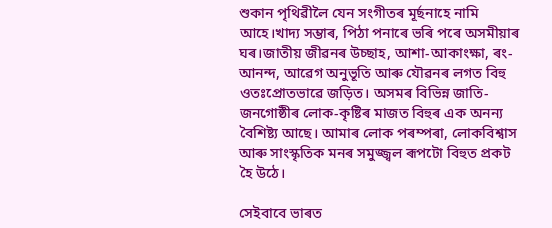শুকান পৃথিৱীলৈ যেন সংগীতৰ মূৰ্ছনাহে নামি আহে।খাদ্য সম্ভাৰ, পিঠা পনাৰে ভৰি পৰে অসমীয়াৰ ঘৰ।জাতীয় জীৱনৰ উচ্ছাহ, আশা-আকাংক্ষা, ৰং-আনন্দ, আৱেগ অনুভূতি আৰু যৌৱনৰ লগত বিহু ওতঃপ্রোতভাৱে জড়িত। অসমৰ বিভিন্ন জাতি-জনগোষ্ঠীৰ লোক-কৃষ্টিৰ মাজত বিহুৰ এক অনন্য বৈশিষ্ট্য আছে। আমাৰ লোক পৰম্পৰা, লোকবিশ্বাস আৰু সাংস্কৃতিক মনৰ সমুজ্জ্বল ৰূপটো বিহুত প্ৰকট হৈ উঠে।

সেইবাবে ভাৰত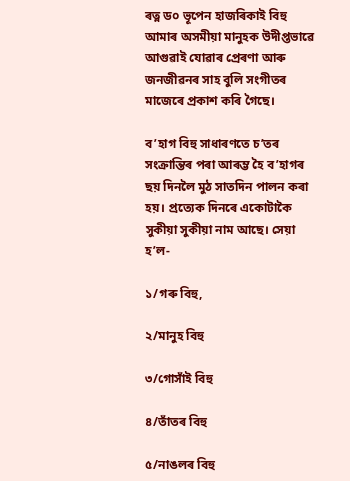ৰত্ন ড০ ভূপেন হাজৰিকাই বিহু আমাৰ অসমীয়া মানুহক উদীপ্তভাৱে আগুৱাই যোৱাৰ প্ৰেৰণা আৰু জনজীৱনৰ সাহ বুলি সংগীতৰ মাজেৰে প্ৰকাশ কৰি গৈছে।

ব’হাগ বিহু সাধাৰণতে চ’তৰ সংক্ৰান্তিৰ পৰা আৰম্ভ হৈ ব’হাগৰ ছয় দিনলৈ মুঠ সাতদিন পালন কৰা হয়। প্ৰত্যেক দিনৰে একোটাকৈ সুকীয়া সুকীয়া নাম আছে। সেয়া হ’ল-

১/গৰু বিহু,

২/মানুহ বিহু

৩/গোসাঁই বিহু

৪/তাঁতৰ বিহু

৫/নাঙলৰ বিহু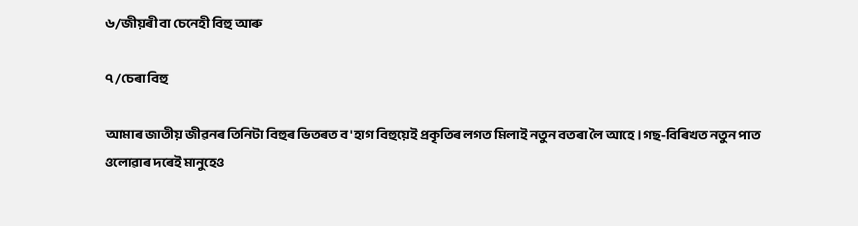৬/জীয়ৰী বা চেনেহী বিহু আৰু

৭/চেৰা বিহু

আমাৰ জাতীয় জীৱনৰ তিনিটা বিহুৰ ভিতৰত ব'হাগ বিহুয়েই প্ৰকৃতিৰ লগত মিলাই নতুন বতৰা লৈ আহে।গছ-বিৰিখত নতুন পাত ওলোৱাৰ দৰেই মানুহেও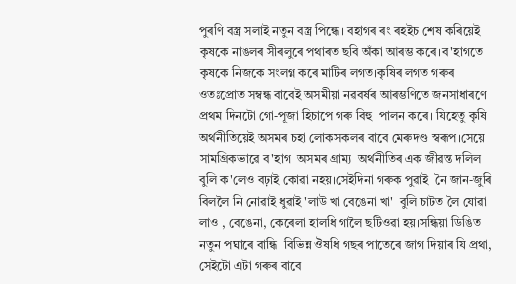পুৰণি বস্ত্ৰ সলাই নতুন বস্ত্ৰ পিন্ধে। বহাগৰ ৰং ৰহইচ শেষ কৰিয়েই কৃষকে নাঙলৰ সীৰলুৰে পথাৰত ছবি অঁকা আৰম্ভ কৰে।ব'হাগতে কৃষকে নিজকে সংলগ্ন কৰে মাটিৰ লগত।কৃষিৰ লগত গৰুৰ ওতঃপ্ৰোত সম্বন্ধ বাবেই অসমীয়া নৱবৰ্ষৰ আৰম্ভণিতে জনসাধাৰণে প্ৰথম দিনটো গো-পূজা হিচাপে গৰু বিহু  পালন কৰে। যিহেতু কৃষি অৰ্থনীতিয়েই অসমৰ চহা লোকসকলৰ বাবে মেৰুদণ্ড স্বৰূপ।সেয়ে সামগ্ৰিকভাৱে ব'হাগ  অসমৰ গ্ৰাম্য  অৰ্থনীতিৰ এক জীৱন্ত দলিল বুলি ক'লেও বঢ়াই কোৱা নহয়।সেইদিনা গৰুক পুৱাই  নৈ জান-জুৰি বিললৈ নি নোৱাই ধুৱাই 'লাউ খা বেঙেনা খা'  বুলি চাটত লৈ যোৱা লাও , বেঙেনা, কেৰেলা হালধি গালৈ ছটিওৱা হয়।সন্ধিয়া ডিঙিত নতুন পঘাৰে বান্ধি  বিভিন্ন ঔষধি গছৰ পাতেৰে জাগ দিয়াৰ যি প্ৰথা, সেইটো এটা গৰুৰ বাবে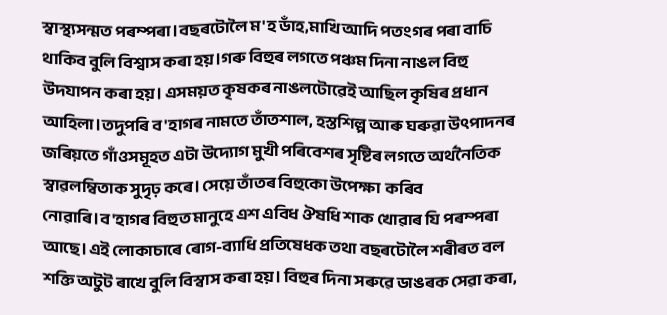স্বাস্থ্যসন্মত পৰম্পৰা।বছৰটোলৈ ম'হ ডাঁহ,মাখি আদি পতংগৰ পৰা বাচি থাকিব বুলি বিশ্বাস কৰা হয়।গৰু বিহুৰ লগতে পঞ্চম দিনা নাঙল বিহু উদযাপন কৰা হয়। এসময়ত কৃষকৰ নাঙলটোৱেই আছিল কৃষিৰ প্ৰধান আহিলা।তদুপৰি ব'হাগৰ নামতে তাঁতশাল, হস্তশিল্প আৰু ঘৰুৱা উৎপাদনৰ জৰিয়তে গাঁওসমূহত এটা উদ্যোগ মুখী পৰিবেশৰ সৃষ্টিৰ লগতে অৰ্থনৈতিক স্বাৱলম্বিতাক সুদৃঢ় কৰে। সেয়ে তাঁতৰ বিহুকো উপেক্ষা  কৰিব নোৱাৰি।ব'হাগৰ বিহুত মানুহে এশ এবিধ ঔষধি শাক খোৱাৰ যি পৰম্পৰা আছে।এই লোকাচাৰে ৰোগ-ব্যাধি প্ৰতিষেধক তথা বছৰটোলৈ শৰীৰত বল শক্তি অটুট ৰাখে বুলি বিস্বাস কৰা হয়। বিহুৰ দিনা সৰুৱে ডাঙৰক সেৱা কৰা,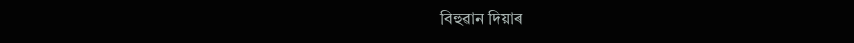বিহুৱান দিয়াৰ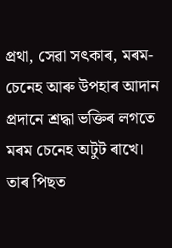প্ৰথা, সেৱা সৎকাৰ, মৰম-চেনেহ আৰু উপহাৰ আদান প্ৰদানে শ্ৰদ্ধা ভক্তিৰ লগতে মৰম চেনেহ অটুট ৰাখে। তাৰ পিছত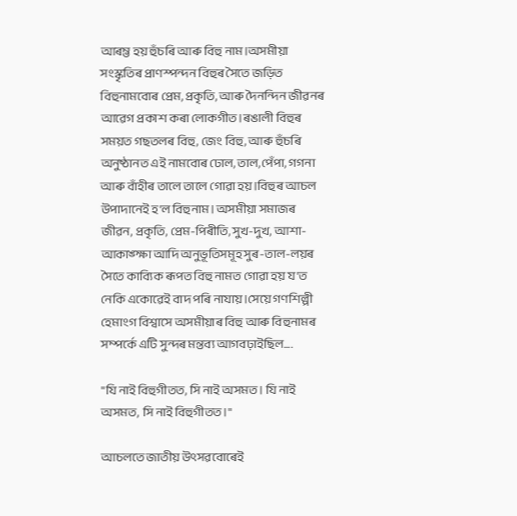আৰম্ভ হয় হুঁচৰি আৰু বিহু নাম।অসমীয়া সংস্কৃতিৰ প্ৰাণস্পন্দন বিহুৰ সৈতে জড়িত বিহুনামবোৰ প্ৰেম, প্ৰকৃতি, আৰু দৈনন্দিন জীৱনৰ আৱেগ প্ৰকাশ কৰা লোকগীত।ৰঙালী বিহুৰ সময়ত গছতলৰ বিহু, জেং বিহু, আৰু হুঁচৰি অনুষ্ঠানত এই নামবোৰ ঢোল, তাল,পেঁপা, গগনা আৰু বাঁহীৰ তালে তালে গোৱা হয়।বিহুৰ আচল উপাদানেই হ'ল বিহুনাম। অসমীয়া সমাজৰ জীৱন, প্ৰকৃতি, প্রেম-পিৰীতি, সুখ-দুখ, আশা-আকাঙ্ক্ষা আদি অনুভূতিসমূহ সুৰ-তাল-লয়ৰ সৈতে কাব্যিক ৰূপত বিহু নামত গোৱা হয় য'ত নেকি একোৱেই বাদ পৰি নাযায়।সেয়ে গণশিল্পী হেমাংগ বিশ্বাসে অসমীয়াৰ বিহু আৰু বিহুনামৰ সম্পৰ্কে এটি সুন্দৰ মন্তব্য আগবঢ়াইছিল....

"যি নাই বিহুগীতত, সি নাই অসমত। যি নাই অসমত, সি নাই বিহুগীতত।"

আচলতে জাতীয় উৎসৱবোৰেই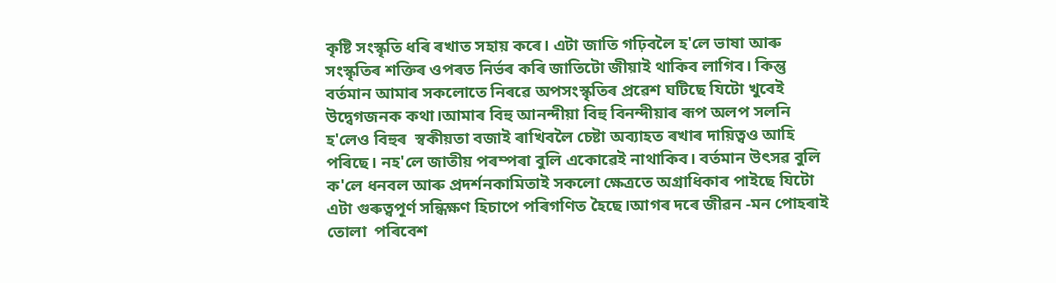কৃষ্টি সংস্কৃতি ধৰি ৰখাত সহায় কৰে। এটা জাতি গঢ়িবলৈ হ'লে ভাষা আৰু সংস্কৃতিৰ শক্তিৰ ওপৰত নিৰ্ভৰ কৰি জাতিটো জীয়াই থাকিব লাগিব। কিন্তু বৰ্তমান আমাৰ সকলোতে নিৰৱে অপসংস্কৃতিৰ প্ৰৱেশ ঘটিছে যিটো খুবেই উদ্বেগজনক কথা।আমাৰ বিহু আনন্দীয়া বিহু বিনন্দীয়াৰ ৰূপ অলপ সলনি হ'লেও বিহুৰ  স্বকীয়তা বজাই ৰাখিবলৈ চেষ্টা অব্যাহত ৰখাৰ দায়িত্বও আহি পৰিছে। নহ'লে জাতীয় পৰম্পৰা বুলি একোৱেই নাথাকিব। বৰ্তমান উৎসৱ বুলি ক'লে ধনবল আৰু প্ৰদৰ্শনকামিতাই সকলো ক্ষেত্ৰতে অগ্ৰাধিকাৰ পাইছে যিটো এটা গুৰুত্বপূৰ্ণ সন্ধিক্ষণ হিচাপে পৰিগণিত হৈছে।আগৰ দৰে জীৱন -মন পোহৰাই তোলা  পৰিবেশ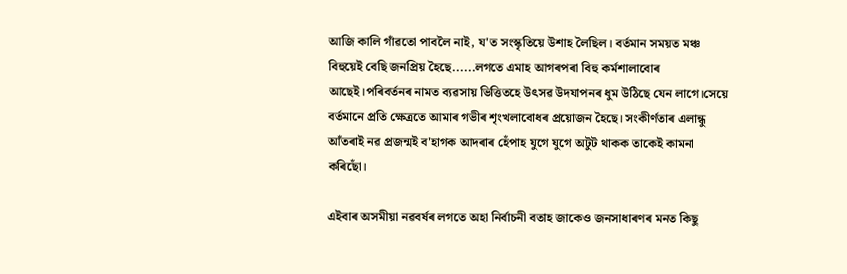আজি কালি গাঁৱতো পাবলৈ নাই, য'ত সংস্কৃতিয়ে উশাহ লৈছিল। বৰ্তমান সময়ত মঞ্চ বিহুয়েই বেছি জনপ্ৰিয় হৈছে......লগতে এমাহ আগৰপৰা বিহু কৰ্মশালাবোৰ আছেই।পৰিবৰ্তনৰ নামত ব্যৱসায় ভিত্তিতহে উৎসৱ উদযাপনৰ ধুম উঠিছে যেন লাগে।সেয়ে বৰ্তমানে প্ৰতি ক্ষেত্ৰতে আমাৰ গভীৰ শৃংখলাবোধৰ প্ৰয়োজন হৈছে। সংকীৰ্ণতাৰ এলান্ধু আঁতৰাই নৱ প্ৰজন্মই ব'হাগক আদৰাৰ হেঁপাহ যুগে যুগে অটুট থাকক তাকেই কামনা কৰিছোঁ।

এইবাৰ অসমীয়া নৱবৰ্ষৰ লগতে অহা নিৰ্বাচনী বতাহ জাকেও জনসাধাৰণৰ মনত কিছু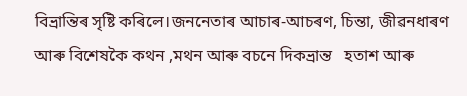বিভ্ৰান্তিৰ সৃষ্টি কৰিলে।জননেতাৰ আচাৰ-আচৰণ, চিন্তা, জীৱনধাৰণ আৰু বিশেষকৈ কথন ,মথন আৰু বচনে দিকভ্ৰান্ত   হতাশ আৰু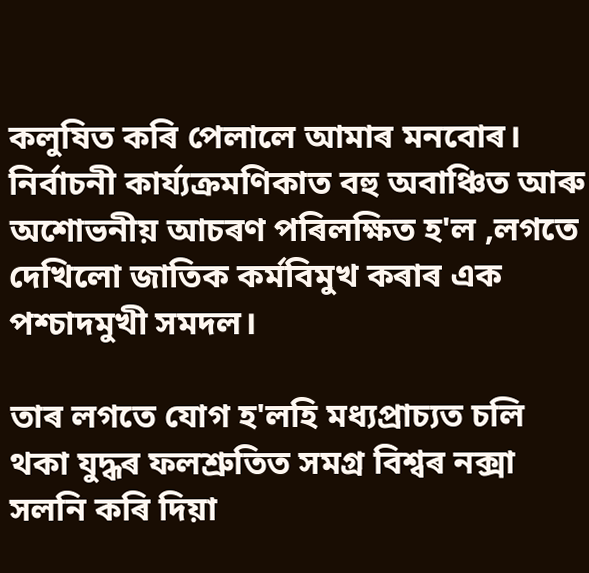কলুষিত কৰি পেলালে আমাৰ মনবোৰ। নিৰ্বাচনী কাৰ্য্যক্ৰমণিকাত বহু অবাঞ্চিত আৰু অশোভনীয় আচৰণ পৰিলক্ষিত হ'ল ,লগতে দেখিলো জাতিক কৰ্মবিমুখ কৰাৰ এক পশ্চাদমুখী সমদল।

তাৰ লগতে যোগ হ'লহি মধ্যপ্ৰাচ্যত চলি থকা যুদ্ধৰ ফলশ্ৰুতিত সমগ্ৰ বিশ্বৰ নক্সা সলনি কৰি দিয়া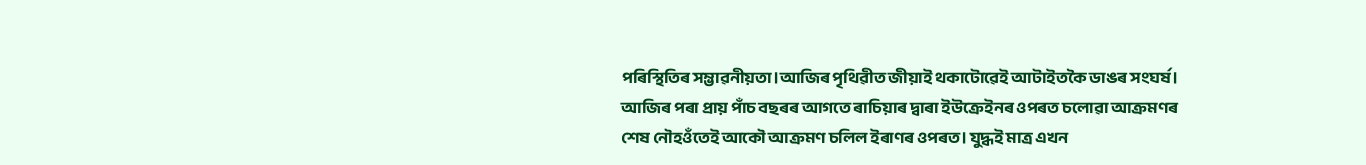পৰিস্থিতিৰ সম্ভাৱনীয়তা।আজিৰ পৃথিৱীত জীয়াই থকাটোৱেই আটাইতকৈ ডাঙৰ সংঘৰ্ষ। আজিৰ পৰা প্ৰায় পাঁচ বছৰৰ আগতে ৰাচিয়াৰ দ্বাৰা ইউক্ৰেইনৰ ওপৰত চলোৱা আক্ৰমণৰ শেষ নৌহওঁতেই আকৌ আক্ৰমণ চলিল ইৰাণৰ ওপৰত। যুদ্ধই মাত্ৰ এখন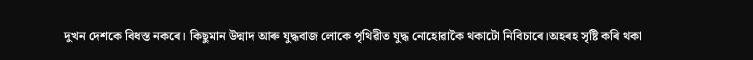দুখন দেশকে বিধস্ত নকৰে। কিছুমান উদ্মাদ আৰু যুদ্ধবাজ লোকে পৃথিৱীত যুদ্ধ নোহোৱাকৈ থকাটো নিবিচাৰে।অহৰহ সৃষ্টি কৰি থকা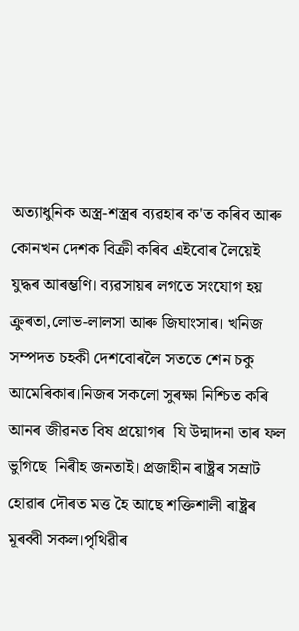অত্যাধুনিক অস্ত্ৰ-শস্ত্ৰৰ ব্যৱহাৰ ক'ত কৰিব আৰু কোনখন দেশক বিক্ৰী কৰিব এইবোৰ লৈয়েই যুদ্ধৰ আৰম্ভণি। ব্যৱসায়ৰ লগতে সংযোগ হয় ক্ৰুৰতা,লোভ-লালসা আৰু জিঘাংসাৰ। খনিজ সম্পদত চহকী দেশবোৰলৈ সততে শেন চকু আমেৰিকাৰ।নিজৰ সকলো সুৰক্ষা নিশ্চিত কৰি আনৰ জীৱনত বিষ প্ৰয়োগৰ  যি উদ্মাদনা তাৰ ফল ভুগিছে  নিৰীহ জনতাই। প্ৰজাহীন ৰাষ্ট্ৰৰ সম্ৰাট হোৱাৰ দৌৰত মত্ত হৈ আছে শক্তিশালী ৰাষ্ট্ৰৰ মূৰব্বী সকল।পৃথিৱীৰ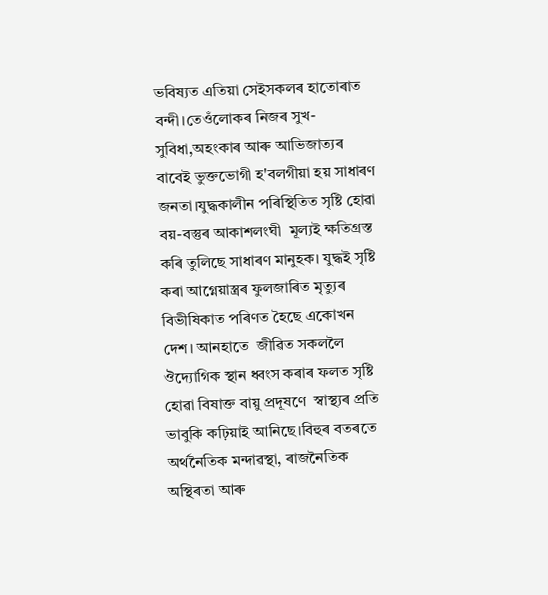ভবিষ্যত এতিয়া সেইসকলৰ হাতোৰাত বন্দী।তেওঁলোকৰ নিজৰ সুখ- সুবিধা,অহংকাৰ আৰু আভিজাত্যৰ বাবেই ভুক্তভোগী হ'বলগীয়া হয় সাধাৰণ জনতা।যুদ্ধকালীন পৰিস্থিতিত সৃষ্টি হোৱা বয়-বস্তুৰ আকাশলংঘী  মূল্যই ক্ষতিগ্ৰস্ত কৰি তুলিছে সাধাৰণ মানুহক। যুদ্ধই সৃষ্টি কৰা আগ্নেয়াস্ত্ৰৰ ফুলজাৰিত মৃত্যুৰ বিভীষিকাত পৰিণত হৈছে একোখন দেশ। আনহাতে  জীৱিত সকললৈ ঔদ্যোগিক স্থান ধ্বংস কৰাৰ ফলত সৃষ্টি হোৱা বিষাক্ত বায়ু প্ৰদূষণে  স্বাস্থ্যৰ প্ৰতি ভাবুকি কঢ়িয়াই আনিছে।বিহুৰ বতৰতে অৰ্থনৈতিক মন্দাৱস্থা, ৰাজনৈতিক অস্থিৰতা আৰু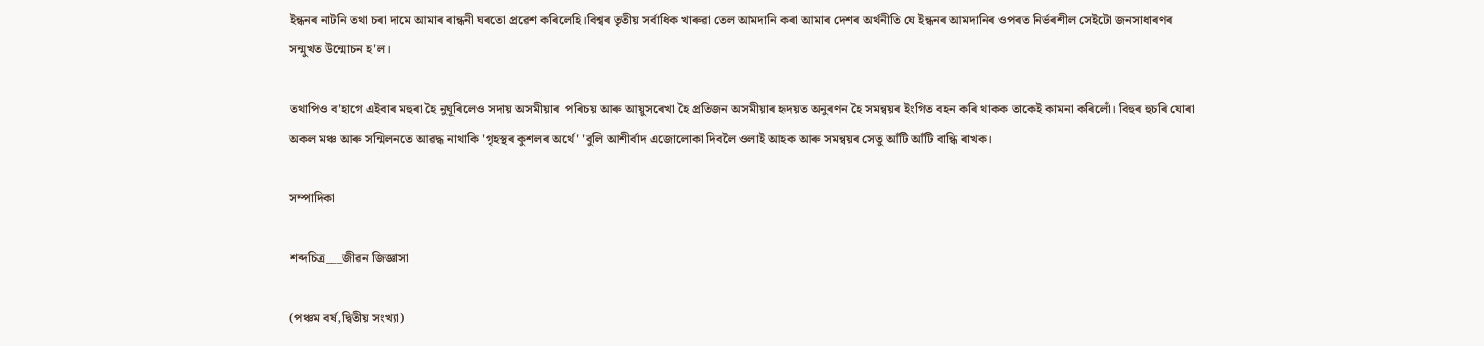ইন্ধনৰ নাটনি তথা চৰা দামে আমাৰ ৰান্ধনী ঘৰতো প্ৰৱেশ কৰিলেহি।বিশ্বৰ তৃতীয় সৰ্বাধিক খাৰুৱা তেল আমদানি কৰা আমাৰ দেশৰ অৰ্থনীতি যে ইন্ধনৰ আমদানিৰ ওপৰত নিৰ্ভৰশীল সেইটো জনসাধাৰণৰ সন্মুখত উন্মোচন হ'ল।

তথাপিও ব'হাগে এইবাৰ মহুৰা হৈ নুঘূৰিলেও সদায় অসমীয়াৰ  পৰিচয় আৰু আয়ুসৰেখা হৈ প্ৰতিজন অসমীয়াৰ হৃদয়ত অনুৰণন হৈ সমন্বয়ৰ ইংগিত বহন কৰি থাকক তাকেই কামনা কৰিলোঁ। বিহুৰ হুচৰি যোৰা অকল মঞ্চ আৰু সন্মিলনতে আৱদ্ধ নাথাকি 'গৃহস্থৰ কুশলৰ অৰ্থে' 'বুলি আশীৰ্বাদ এজোলোকা দিবলৈ ওলাই আহক আৰু সমন্বয়ৰ সেতু আঁটি আঁটি বান্ধি ৰাখক।

সম্পাদিকা

শব্দচিত্ৰ___জীৱন জিজ্ঞাসা

(পঞ্চম বৰ্ষ,দ্বিতীয় সংখ্যা)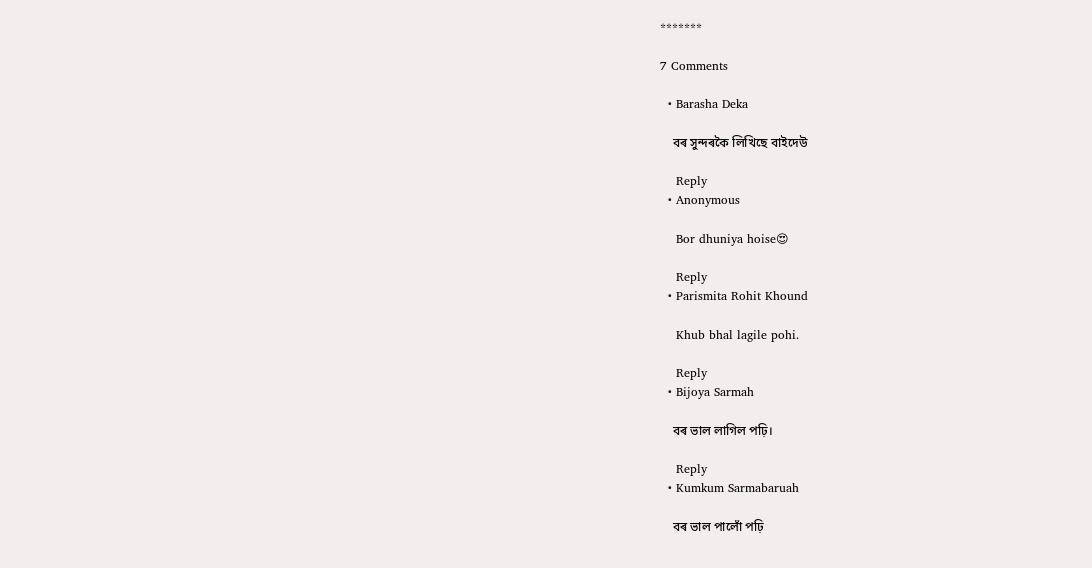*******

7 Comments

  • Barasha Deka

    বৰ সুন্দৰকৈ লিখিছে বাইদেউ

    Reply
  • Anonymous

    Bor dhuniya hoise😍

    Reply
  • Parismita Rohit Khound

    Khub bhal lagile pohi.

    Reply
  • Bijoya Sarmah

    বৰ ভাল লাগিল পঢ়ি।

    Reply
  • Kumkum Sarmabaruah

    বৰ ভাল পালোঁ পঢ়ি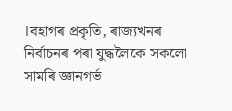।বহাগৰ প্ৰকৃতি, ৰাজ্যখনৰ নিৰ্বাচনৰ পৰা যুদ্ধলৈকে সকলো সামৰি জ্ঞানগৰ্ভ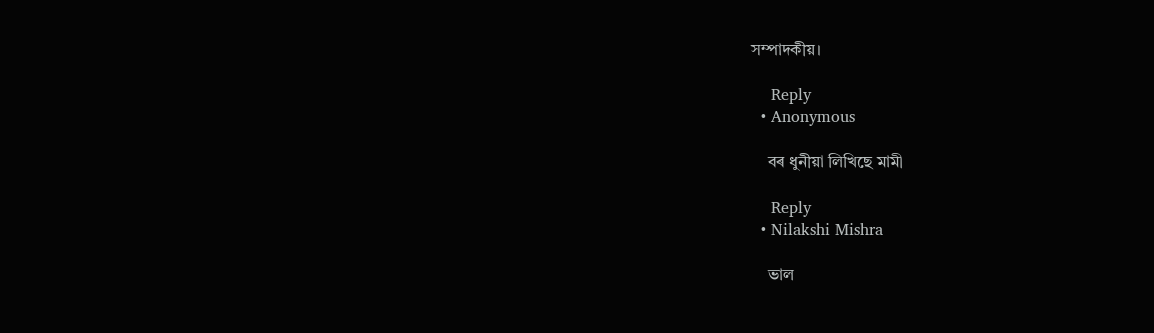সম্পাদকীয়।

    Reply
  • Anonymous

    বৰ ধুনীয়া লিখিছে মামী

    Reply
  • Nilakshi Mishra

    ভাল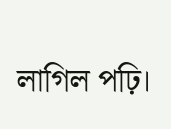লাগিল পঢ়ি।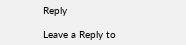Reply

Leave a Reply to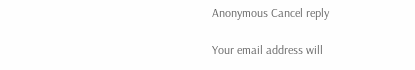Anonymous Cancel reply

Your email address will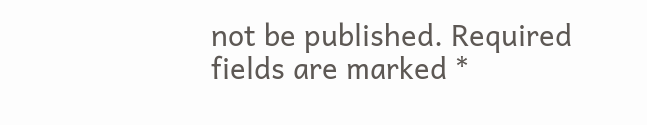not be published. Required fields are marked *